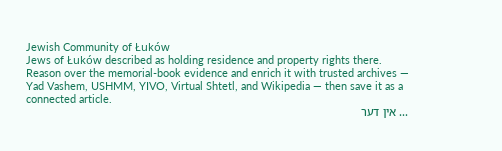Jewish Community of Łuków
Jews of Łuków described as holding residence and property rights there.
Reason over the memorial-book evidence and enrich it with trusted archives — Yad Vashem, USHMM, YIVO, Virtual Shtetl, and Wikipedia — then save it as a connected article.
... אין דער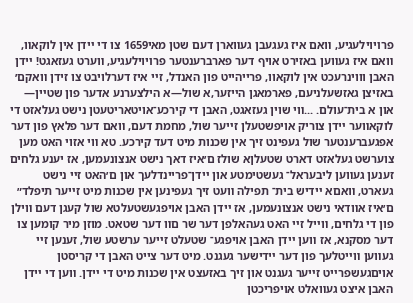פרױוילעגיע, װאם איז געגעבן געװארן דעם שטן מאי1659 צו די ײדן אין לוקאװ, װאם איז געװען באזירט אויף דער פארברענטער פרױוילעגיע, װערט געזאגט! ײדן האבן וווינרעכט אין לוקאוו, פרייהייט פון האנדל, זײ איז דערלויבט צו זידן װאקם׳ באזיצן גאזשעלניעם, פארמאגן הײזער,א שול—א הילצערנע אדער פון שטײן— און א בית־עולם. ...װי שוין געזאגט, האבן די קירכע־אויטאריטעטן נישט געלאזט די לוקאװער ײדן צוריק אויפשטעלן זײער שול, מחמת דעם, װאם דער פלאץ פון דער אפגעברענטער שול געפינט זיך אין שכנות מיט דעד קירכע. טא װי אזוי האט מען צוערשט געלאזט דארט שטעלןא שולז ם׳איז דאך נישט אנצונעמען, אז יענע גלחים זענען געװען ליבעראל־ געשטימטע און ײדן־פריינדלעך און ם׳האט זײ נישט געארט, װאםא ײדיש בית־ תפילה װעט זיך געפינען אין שכנות מיט זײער תיפלד״ ם׳איז אװדאי נישט אנצונעמען, אז ײדן האבן אויפגעשטעלטא שול קעגן דעם װילן פון די גלחים, װײל זײ האט געהאלפן דער שר םװ דער שטאט. מוזן מיר קומען צו דער מסקנא, אז װען ײדן האבן אויפגע־ שטעלט זײער ערשטע שול, זענען זײ געװען װײטלעך פון דער ײדישער געגנט. מיט דער צייט האבן די קריסטן אויםגעשפרײט זײער געגנט און זיך באזעצט אין שכנות מיט די ײדן. װען די ײדן האבן איצט געװאלט אויפריכטן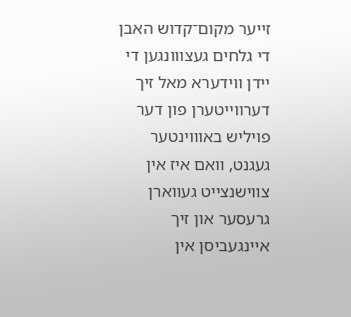זײער מקום־קדוש האבן די גלחים געצװונגען די ײדן װידערא מאל זיך דערװײטערן פון דער פויליש באוװינטער געגנט, װאם איז אין צװישנצייט געװארן גרעסער און זיך אײנגעביסן אין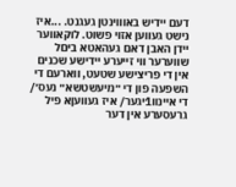דעם ײדיש באוװינטן געגנט. ...איז נישט געװען אזוי פשוט. לוקאװער ײדן האבן דאם געהאטא ביםל שװערער װי זײערע ײדישע שכנים אין די פריצישע שטעט, ווארעם די השפעה פון די ״מיעשטשא״ נעס׳/ די איינוו1יגער/ איז געװעןא פיל גרעסערע אין דער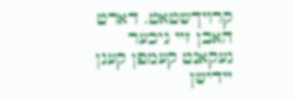קרויךשטאט. דארט האבן זײ גיכער געקאנט קעמפן קעגן ײדישן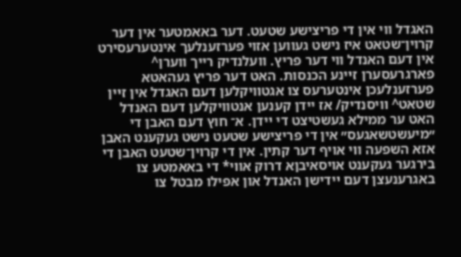האגדל ווי אין די פריצישע שטעט. דער באאמטער אין דער קרוין־שטאט איז נישט געווען אזוי פערזענלעך אינטערעסירט אין דעם האנדל ווי דער פריץ. וועלנדיק רייך ווערן^ פארגרעסערן זײנע הכנסות. האט דער פריץ געהאטא פערזענלעכן אינטערעס צו אגטװיקלען דעם האגדל אין זײן שטאט^ װיסנדיק/ אז יידן קענען אנטוויקלען דעם האנדל האט ער ממילא געשטיצט די ײדן. א־ חוץ דעם האבן די ״מיעשטשאגעס״ אין די פריצישע שטעט נישט געקענט האבן אזא השפעה וױ אויף דער קתין. אין די קרוין־שטעט האבן די בירגער געקענט אויסאיבןא דרוק אוױ* די באאמטע צו באגרענעצן דעם ײדישן האנדל און אפילו מבטל צו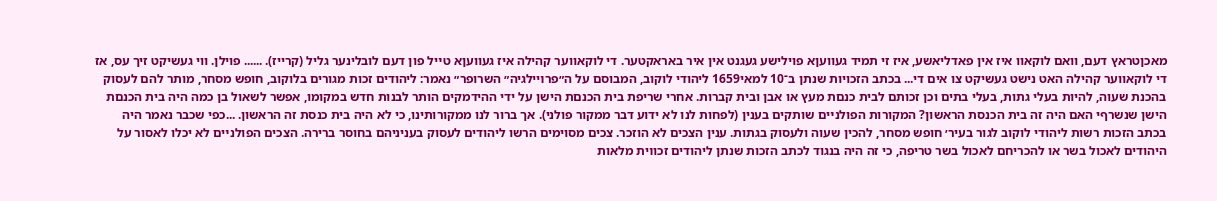מאכןטראץ דעם, װאם לוקאװ איז אין פאדליאשע, איז זי תמיד געװעןא פוילישע געגנט אין איר באראקטער. די לוקאװער קהילה איז געװעןא טײל פון דעם לובלינער גליל (קרייז). ...... פוילן. װי געשיקט זיך עס, אז די לוקאװער קהילה האט נישט געשיקט צו אים די... בכתב הזכויות שנתן ב־10 למאי1659 ליהודי לוקוב, המבוסם על ה״פרױילגיה״ השרופר״ נאמר: ליהודים זכות מגורים בלוקוב, חופש מסחר, מותר להם לעסוק בהכנת שעוה, להיות בעלי גתות, בעלי בתים וכן זכותם לבית כנםת מעץ או אבן ובית קברות. אחרי שריפת בית הכנםת הישן על ידי ההידמקים הותר לבנות חדש במקומו, אפשר לשאול בן כמה היה בית הכנםת הישן שנשרףי האם היה זה בית הכנסת הראשון? המקורות הפולנײם שותקים בענין (לפחות לנו לא ידוע דבר ממקור פולני). אך ברור לנו ממקורותינו, כי לא היה בית כנסת זה הראשון. ...כפי שכבר נאמר היה בכתב הזכות רשות ליהודי לוקוב לגור בעיר׳ חופש מסחר, להכין שעוה ולעסוק בגתות. ענין הצכים לא הוזכר. צכים מסוימים הרשו ליהודים לעסוק בעניניהם בחוסר ברירה. הצכים הפולנײם לא יכלו לאסור על היהודים לאכול בשר או להכריחם לאכול בשר טריפה, כי זה היה בנגוד לכתב הזכות שנתן ליהודים זכוױת מלאות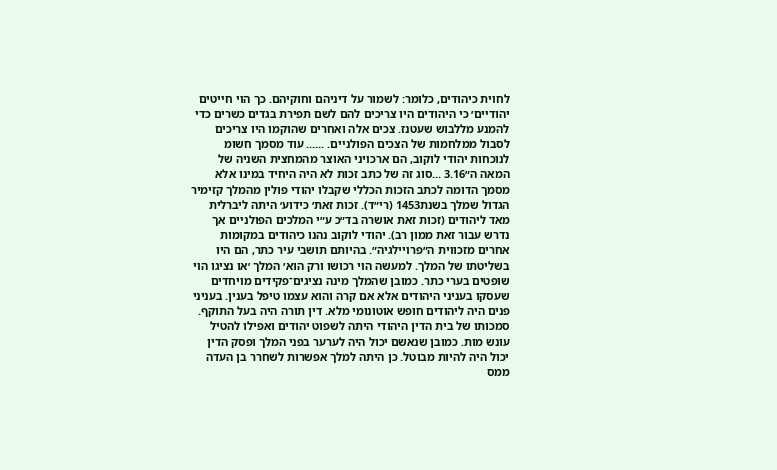לחױת כיהודים, כלומר: לשמור על דיניהם וחוקיהם. כך הױ חײטים יהודײם׳ כי היהודים היו צריכים להם לשם תפירת בגדים כשרים כדי להמנע מללבוש שעטנז. צכים אלה ואחרים שהוקמו היו צריכים לסבול ממלחמות של הצכים הפולנײם. ...... עוד מסמך חשומ לנוכחות יהודי לוקוב, הם ארכױני האוצר מהמחצית השניה של המאה ה״3.16 ...סוג זה של כתב זכות לא היה היחיד במינו אלא מסמך הדומה לכתב הזכות הכללי שקבלו יהודי פולין מהמלך קזימיר הגדול שמלך בשנת1453 (רי״ד). זכות זאת׳ כידוע׳ היתה ליברלית מאד ליהודים (זכות זאת אושרה בד״כ ע״י המלכים הפולנײם אך נדרש עבור זאת ממון רב). יהודי לוקוב נהנו כיהודים במקומות אחרים מזכוױת ה״פרױילגיה״. בהיותם תושבי עיר כתר, הם היו בשליטתו של המלך. למעשה הױ רכושו ורק הוא׳ המלך ׳או נציגו הױ שופטים בערי כתר. כמובן שהמלך מינה נציגים־פקידים מױחדים שעסקו בעניני היהודים אלא אם קרה והוא עצמו טיפל בענין. בעניני פנים היה ליהודים חופש אוטונומי מלא. דין תורה היה בעל התוקף. סמכותו של בית הדין היהודי היתה לשפוט יהודים ואפילו להטיל עונש מות. כמובן שנאשם יכול היה לערער בפני המלך ופסק הדין יכול היה להיות מבוטל. כן היתה למלך אפשרות לשחרר בן העדה ממס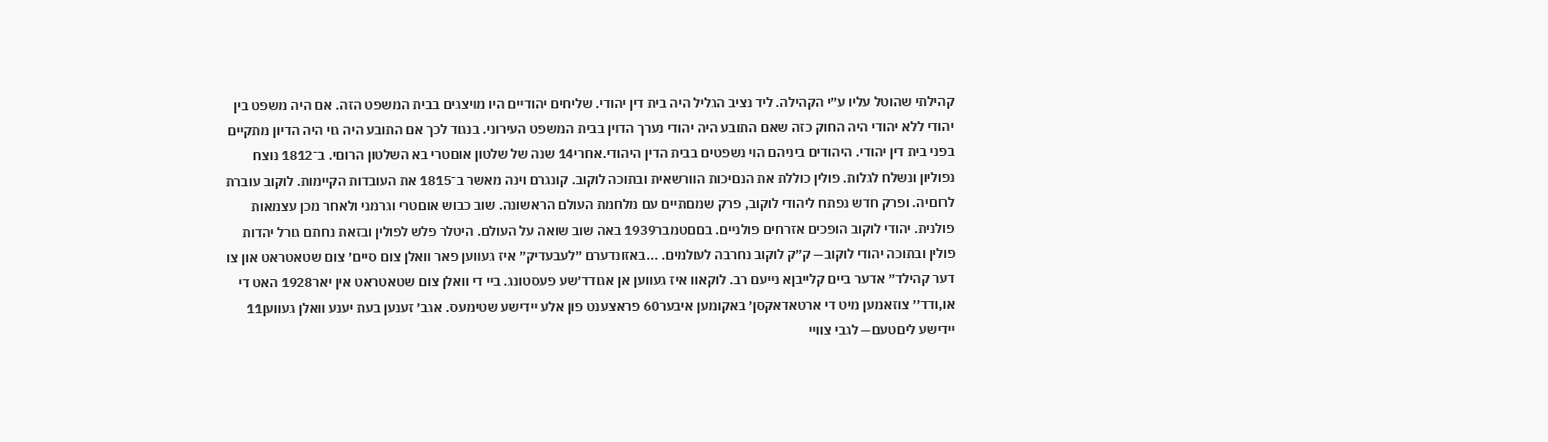קהילתי שהוטל עליו ע״י הקהילה. ליד נציב הגליל היה בית דין יהודי. שליחים יהודײם היו מױצגים בבית המשפט הזה. אם היה משפט בין יהודי ללא יהודי היה החוק כזה שאם התובע היה יהודי נערך הדױן בבית המשפט העירוני. בנגוד לכך אם התובע היה גוי היה הדיון מתקײם בפני בית דין יהודי. היהודים ביניהם הױ נשפטים בבית הדין היהודי.אחרי14 שנה של שלטון אוםטרי בא השלטון הרוםי. ב־1812 נוצח נפוליון ונשלח לגלות. פולין כוללת את הנםיכות הװרשאית ובתוכה לוקוב. קונגרם וינה מאשר ב־1815 את העובדות הקײמות. לוקוב עוברת לרוםיה. ופרק חדש נפתח ליהודי לוקוב, פרק שמםתײם עם מלחמת העולם הראשונה. שוב כבוש אוםטרי וגרמני ולאחר מכן עצמאות פולנית. יהודי לוקוב הופכים אזרחים פולנײם. בםםטמבר1939 באה שוב שואה על העולם. היטלר פלש לפולין ובזאת נחתם גורל יהדות פולין ובתוכה יהודי לוקוב— ק״ק לוקוב נחרבה לעולמים. ...באזונדערם ״לעבעדיק״ איז געװען פאר װאלן צום סיים׳ צום שטאטראט און צו דער קהילד״ אדער ביים קלייבןא נײעם רב. לוקאוו איז געװען אן אגודד׳שע פעסטונג. בײ די וואלן צום שטאטראט אין יאר1928 האט די או,ודד׳׳ צוזאמען מיט די ארטאדאקסן׳ באקומען איבער60 פראצענט פון אלע ײדישע שטימעס. אגב׳ זענען בעת יענע װאלן געווען11 ײדישע ליםטעם— לגבי צווײ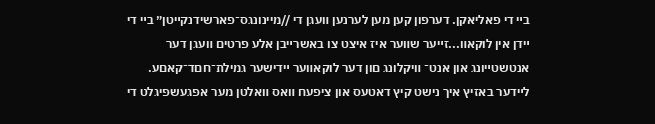בײ די פאליאקן. דערפון קען מען לערנען װעגן די //מיינונגס־פארשידנקײטן״ בײ די ײדן אין לוקאװ...זײער שװער איז איצט צו באשרײבן אלע פרטים װעגן דער אנטשטײונג און אנט־ װיקלונג םון דער לוקאװער ײדישער גמילת־חםד־קאםע. לײדער באזיץ איך נישט קיץ דאטעס און ציפעח װאס װאלטן מער אפגעשפיגלט די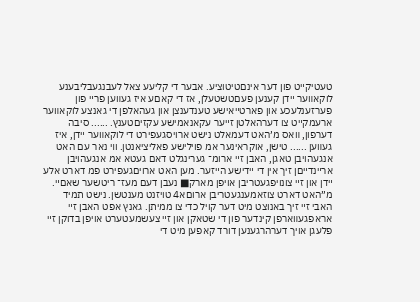טעטיקײט פון דער אינםטיטוציע. אבער די קליעע צאל לעבנגעבליבענע לוקאװער ײדן קענען פעםטשטעלן, אז די קאםע איז געװען פרײ פון פערזענלעכע און פארטײאישע טענדענצן און געהאלפן די גאנצע לוקאװער ארעמקײט צו דערהאלטן זײער עקאנאמישע עקזיםטענץ. ...... סיבה דערפון, װאס מ׳האט דעמאלט נישט ארויסגעפירט די לוקאװער ײדן, איז געװען ...... טישן, אוקראינער אמ פוילישע פאליציאנטן. וױ נאר עם האט אנגעהויבן טאגן, האבן זײ ארומ־ גערינגלט דאם געטא אמ אנגעהויבן ארײנדײםן זיך אין די ײדישע הײזער. מען האט ארויםגעפירט פמ דארט אלע ײדן און זײ צונויפגעטריבן אויפן מארק■ נעבן דעם מעז־ ריטשער שאםײ. מ״האט דארט צוזאמענגעטריבן ארוםא4 טויזנט מענטשן. נישט תמיד האבי זײ זיך באנוצט מיט דער קויל כדי צו ממיתן. גאנץ אפט האבן זײ אראפגעװארפן קינדער פון די שטאקן און זײ צעשמעטערט אויפן בדוקן זײ פלעגן אויך דערהרגענען דורד קאפען מיט די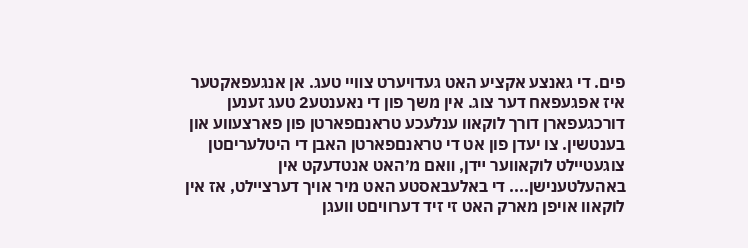פים. די גאנצע אקציע האט געדויערט צװײ טעג. אן אנגעפאקטער איז אפגעפאח דער צוג. אין משך פון די נאענטע2 טעג זענען דורכגעפארן דורך לוקאװ ענלעכע טראנםפארטן פון פארצעװע און בענטשין. צו יעדן פון אט די טראנםפארטן האבן די היטלעריםטן צוגעטײלט לוקאװער ײדן, װאם מ׳האט אנטדעקט אין באהעלטענישן.... די באלעבאסטע האט מיר אויך דערצײלט, אז אין לוקאװ אויפן מארק האט זי זיד דערוױםט װעגן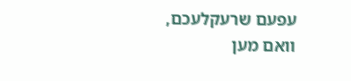עפעם שרעקלעכם, װאם מען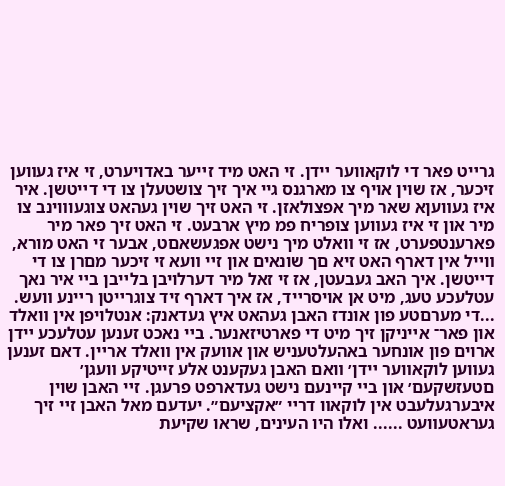גרײט פאר די לוקאװער ײדן. זי האט מיד זײער באדויערט, זי איז געװען זיכער, אז שוין אויף צו מארגנס גיי איך זיך צושטעלן צו די דײטשן. איר איז געװעןא שאר מיך אפצולאזן. זי האט זיך שוין געהאט צוגעוװינב צו מיר און זי איז געװען צופריח פמ מיץ ארבעט. זי האט זיך פאר מיר פארענטפערט, אז זי װאלט מיך נישט אפגעשאםט, אבער זי האט מורא, װײל אין דארף האט זיא םך שונאים און זײ װעא זי זיכער מםרן צו די דײטשן. איך האב געבעטן, אז זי זאל מיר דערלויבן בלײבן בײ איר נאך עטלעכע טעג, מיט אן אויסרײד, אז איך דארף זיד צוגרײטן רײנע װעש. ...די מערםטע פון אונדז האבן געהאט איץ געדאנק: אנטלויפן אין װאלד און פאר־ אײניקן זיך מיט די פארטיזאנער. בײ נאכט זענען עטלעכע ײדן ארוים פון אונחער באהעלטעניש און אװעק אין װאלד ארײן. דאם זענען געװען לוקאװער ײדן׳ װאם האבן געקענט אלע זייטיקע װעגן׳ םטעזשקעם׳ און בײ קיינעם נישט געדארפט פרעגן. זײ האבן שוין איבערגעלעבט אין לוקאװ דרײ ״אקציעם״. יעדעם מאל האבן זײ זיך געראטעװעט ...... ואלו היו העינים, שראו שקיעת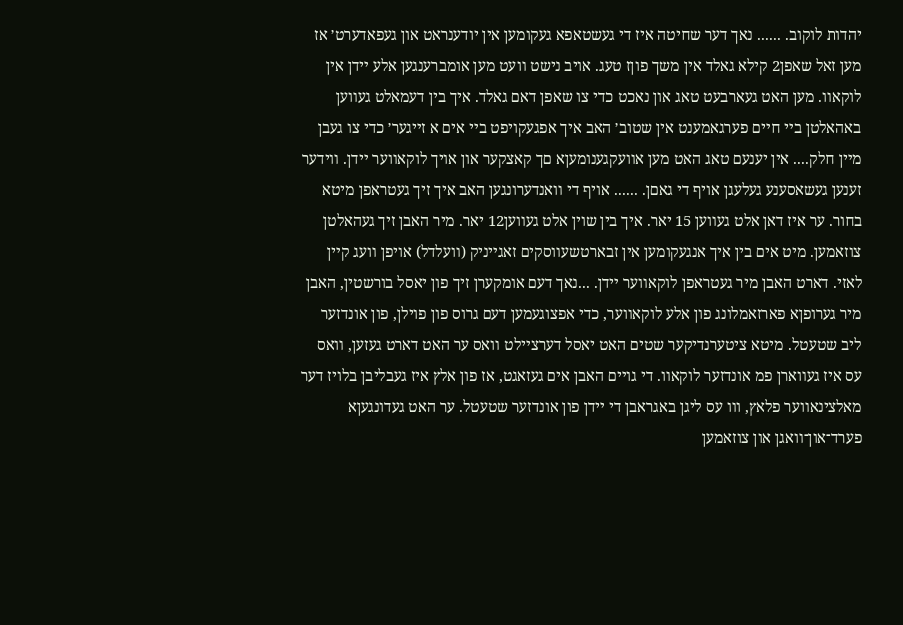יהדות לוקוב. ...... נאך דער שחיטה איז די געשטאפא געקומען אין יודענראט און געפאדערט׳ אז מען זאל שאפן2 קילא גאלד אין משך פוןז טעג. אויב נישט װעט מען אומברענגען אלע ײדן אין לוקאװ. מען האט געארבעט טאג און נאכט כדי צו שאפן דאם גאלד. איך בין דעמאלט געװען באהאלטן בײ חײם פערגאמענט אין שטוב׳ האב איך אפגעקויפט בײ אים א זײגער׳ כדי צו געבן מײן חלק.... אין יענעם טאג האט מען אװעקגענומעןא םך קאצקער און אויך לוקאװער ײדן. װידער זענען געשאסענע געלעגן אויף די גאםן. ...... אויף די װאנדערונגען האב איך זיך געטראפן מיטא בחור. ער איז דאן אלט געװען 15 יאר. איך בין שוין אלט געװען12 יאר. מיר האבן זיך געהאלטן צוזאמען. מיט אים בין איך אנגעקומען אין זבארטשעװסקים זאגײניק (װעלדל) אויפן װעג קײן לאזי. דארט האבן מיר געטראפן לוקאװער ײדן. ...נאך דעם אומקערן זיך פון יאסל בורשטין, האבן מיר גערופןא פארזאמלונג פון אלע לוקאװער, כדי אפצוגעמען דעם גרוס פון פוילן, פון אונדזער ליב שטעטל. מיטא ציטערנדיקער שטים האט יאסל דערצײלט װאס ער האט דארט געזען, װאס עס איז געװארן פמ אונדזער לוקאװ. די גוײם האבן אים געזאגט, אז פון אלץ איז געבליבן בלויז דער מאלצינאװער פלאץ, וװ עס ליגן באגראבן די ײדן פון אונדזער שטעטל. ער האט געדונגעןא פערד־און־װאגן און צוזאמען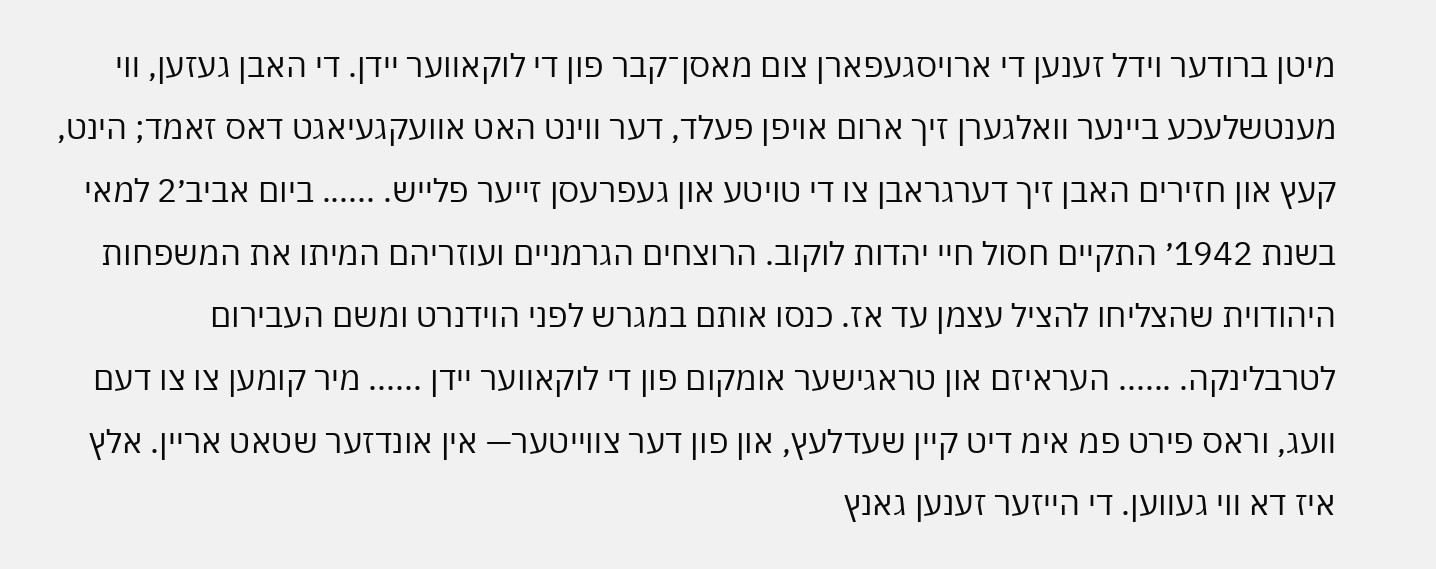מיטן ברודער ױדל זענען די ארויסגעפארן צום מאסן־קבר פון די לוקאװער ײדן. די האבן געזען, װי מענטשלעכע ביינער װאלגערן זיך ארום אויפן פעלד, דער װינט האט אװעקגעיאגט דאס זאמד; הינט, קעץ און חזירים האבן זיך דערגראבן צו די טויטע און געפרעסן זײער פלײש. ...... ביום אביב׳2 למאי בשנת 1942׳ התקײם חסול חײ יהדות לוקוב. הרוצחים הגרמנײם ועוזריהם המיתו את המשפחות היהודױת שהצליחו להציל עצמן עד אז. כנסו אותם במגרש לפני הױדנרט ומשם העבירום לטרבלינקה. ...... העראיזם און טראגישער אומקום פון די לוקאװער ײדן ...... מיר קומען צו צו דעם װעג, וראס פירט פמ אימ דיט קײן שעדלעץ, און פון דער צװײטער— אין אונדזער שטאט ארײן. אלץ איז דא װי געװען. די הײזער זענען גאנץ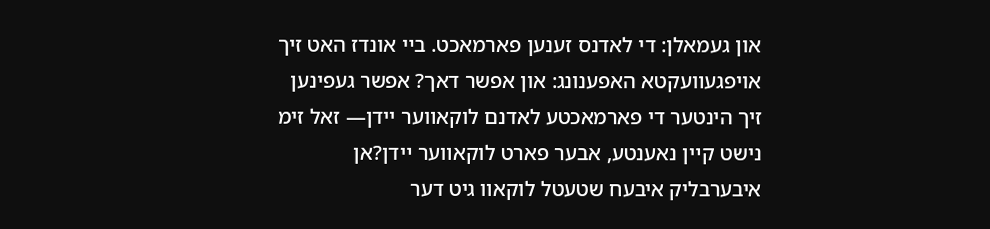און געמאלן: די לאדנס זענען פארמאכט. בײ אונדז האט זיך אויפגעװעקטא האפענונג: און אפשר דאך? אפשר געפינען זיך הינטער די פארמאכטע לאדנם לוקאװער יידן— זאל זימ נישט קײן נאענטע, אבער פארט לוקאװער ײדן?אן איבערבליק איבעח שטעטל לוקאװ גיט דער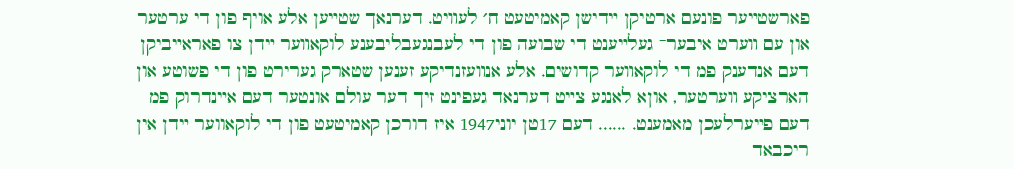פארשטײער פונעם ארטיקן ײדישן קאמיטעט ח׳ לעװיט. דערנאך שטײען אלע אויף פון די ערטער און עם װערט איבער־ געלײענט די שבועה פון די לעבנגעבליבענע לוקאװער ײדן צו פאראײביקן דעם אנדענק פמ די לוקאװער קדושים. אלע אנװעזנדיקע זענען שטארק גערירט פון די פשוטע און הארציקע װערטער, אוןא לאנגע צײט דערנאד געפינט זיך דער עולם אונטער דעם אײנדרוק פמ דעם פײערלעכן מאמענט. ...... דעם 17טן יוני1947 איז דורכן קאמיטעט פון די לוקאווער ײדן אין ריכבאד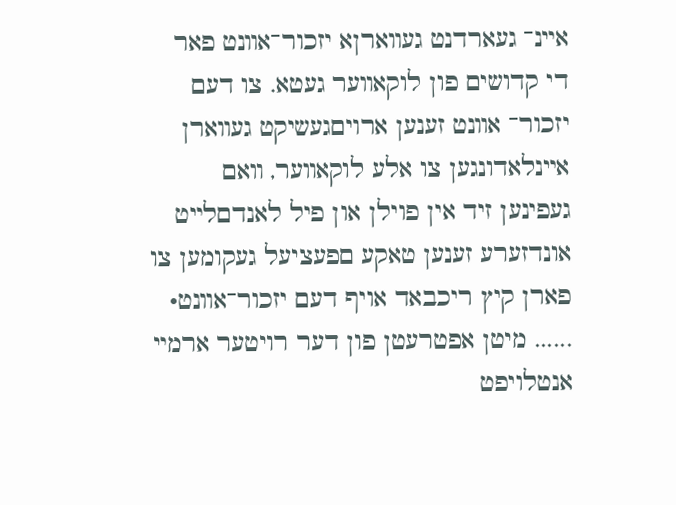אײנ־ געארדנט געװארןא יזכור־אװנט פאר די קדושים פון לוקאװער געטא. צו דעם יזכור־ אװנט זענען ארויםגעשיקט געװארן אײנלאדונגען צו אלע לוקאװער, װאם געפינען זיד אין פוילן און פיל לאנדםלײט אונדזערע זענען טאקע םפעציעל געקומען צו פארן קיץ ריכבאד אויף דעם יזכור־אװנט• ...... מיטן אפטרעטן פון דער רויטער ארמײ אנטלויפט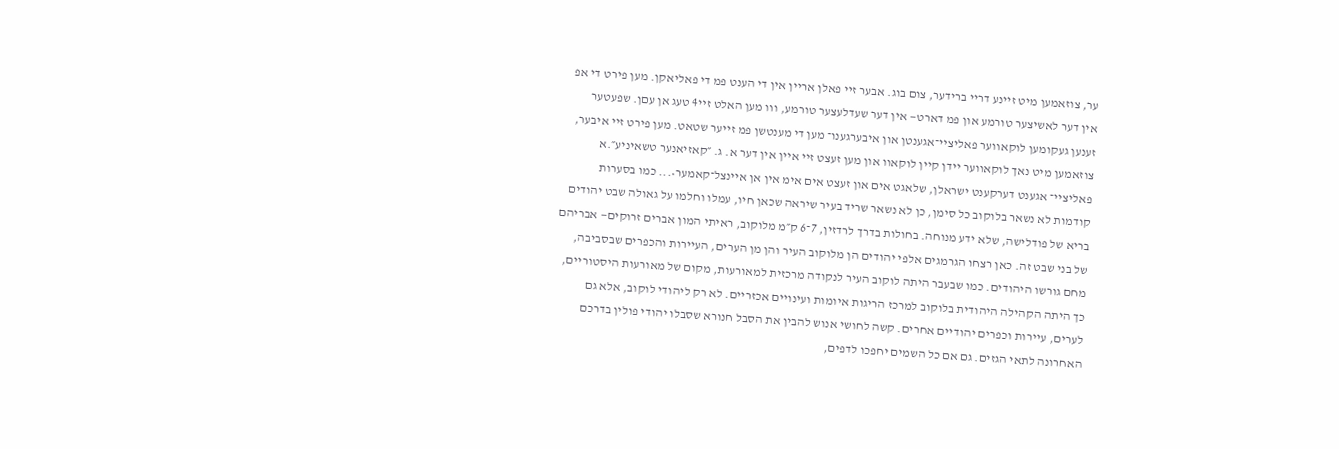ער, צוזאמען מיט זיינע דריי ברידער, צום בוג. אבער זײ פאלן ארײן אין די הענט פמ די פאליאקן. מען פירט די אפ אין דער לאשיצער טורמע און פמ דארט— אין דער שעדלעצער טורמע, וװ מען האלט זײ4 טעג אן עםן. שפעטער זענען געקומען לוקאװער פאליצײ־אגענטן און איבערגענו־ מען די מענטשן פמ זײער שטאט. מען פירט זײ איבער, צוזאמען מיט נאך לוקאװער ײדן קײן לוקאװ און מען זעצט זײ אײן אין דער א. ג. ״קאזיאנער טשאיניע״.א פאליצײ־ אגענט דערקענט ישראלן, שלאגט אים און זעצט אים אימ אין אן אײנצל־קאמער•... כמו בסערות קודמות לא נשאר בלוקוב כל סימן, כן לא נשאר שריד בעיר שיראה שכאן חיו, עמלו וחלמו על גאולה שבט יהודים בריא של פודלישה, שלא ידע מנוחה. בחולות בדרך לרדזין, 7־6 ק״מ מלוקוב, ראיתי המון אברים זרוקים— אבריהם של בני שבט זה. כאן רצחו הגרמגים אלפי יהודים הן מלוקוב העיר והן מן הערים, העיירות והכפרים שבסביבה, מחם גורשו היהודים. כמו שבעבר היתה לוקוב העיר לנקודה מרכזית למאורעות, מקום של מאורעות היסטוריים, כך היתה הקהילה היהודית בלוקוב למרכז הריגות איומות ועינויים אכזריים. לא רק ליהודי לוקוב, אלא גם לערים, עיירות וכפרים יהודיים אחרים. קשה לחושי אנוש להבין את הסבל חנורא שסבלו יהודי פולין בדרכם האחרונה לתאי הגזים. גם אם כל השמים יחפכו לדפים,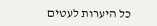כל היערות לעטים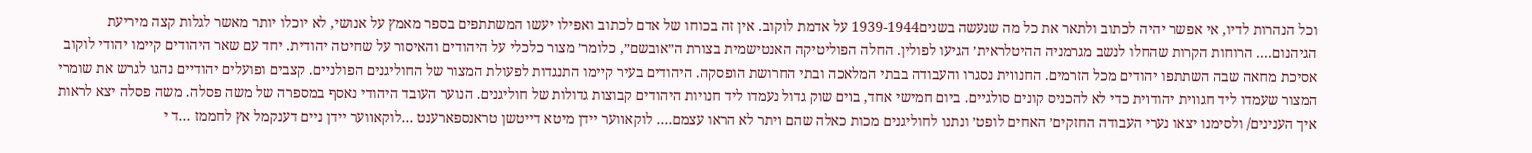וכל הנהרות לדיו, אי אפשר יהיה לכתוב ולתאר את כל מה שנעשה בשנים1939-1944 על אדמת לוקוב. אין זה בכוחו של אדם לכתוב ואפילו יעשו המשתתפים בספר מאמץ על אנושי, לא יוכלו יותר מאשר לגלות קצה מיריעת הגיהנום.... הרוחות הקרות שהחלו לנשב מגרמניה ההיטלראית׳ הגיעו לפולין. החלה הפוליטיקה האנטישמית בצורת ה״אובשם״, כלומר׳ מצור כלכלי על היהודים והאיסור על שחיטה יהודית. יחד עם שאר היהודים קײמו יהודי לוקוב אסיכת מחאה שבה השתתפו יהודים מכל הזרמים. החנוױת נסגרו והעבודה בבתי המלאכה ובתי החרושת הופסקה. היהודים בעיר קײמו התנגדות לפעולת המצור של החוליגנים הפולנײם. קצבים ופועלים יהודײם נהגו לגרש את שומרי המצור שעמדו ליד חגוױת יהודױת כדי לא להכניס קונים סולגײם. ביום חמישי אחד, בױם שוק גדול נעמדו ליד חנויות היהודים קבוצות גדולות של חוליגנים. הנוער העובד היהודי נאסף במספרה של משה פסלה. משה פסלה יצא לראות איך הענינים/ ולסימנו יצאו נערי העבודה החזקים׳ האחים לופט׳ ונתנו לחוליגנים מכות כאלה שהם ױתר לא הראו עצמם.... לוקאװער ײדן מיטא דײטשן טראנספארענט ...לוקאװער ײדן נײם דענקמל אץ לחממז ...ד י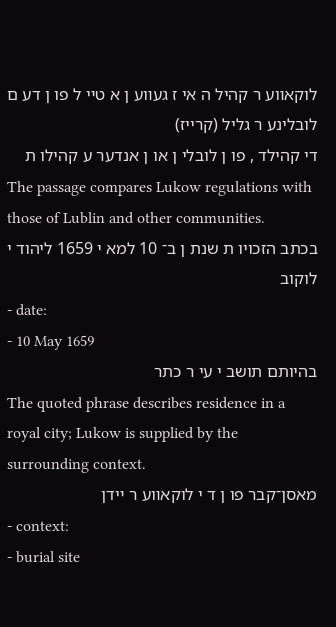לוקאװע ר קהיל ה אי ז געװע ן א טײ ל פו ן דע ם לובלינע ר גליל (קרייז)
די קהילד , פו ן לובלי ן או ן אנדער ע קהילו ת
The passage compares Lukow regulations with those of Lublin and other communities.
בכתב הזכויו ת שנת ן ב־ 10 למא י 1659 ליהוד י לוקוב
- date:
- 10 May 1659
בהיותם תושב י עי ר כתר
The quoted phrase describes residence in a royal city; Lukow is supplied by the surrounding context.
מאסן־קבר פו ן ד י לוקאװע ר ײדן
- context:
- burial site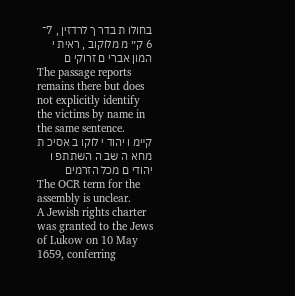בחולו ת בדר ך לרדזין , 7־ 6 ק״ מ מלוקוב , ראית י המון אברי ם זרוקי ם
The passage reports remains there but does not explicitly identify the victims by name in the same sentence.
קײמ ו יהוד י לוקו ב אסיכ ת מחא ה שב ה השתתפ ו יהודי ם מכל הזרמים
The OCR term for the assembly is unclear.
A Jewish rights charter was granted to the Jews of Lukow on 10 May 1659, conferring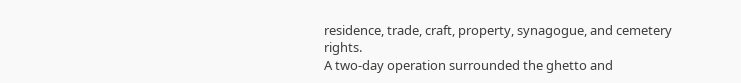residence, trade, craft, property, synagogue, and cemetery rights.
A two-day operation surrounded the ghetto and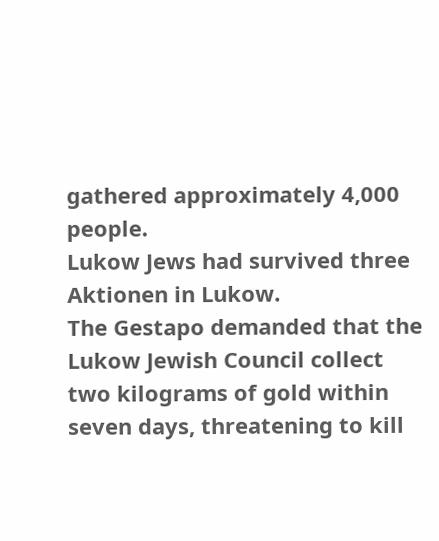gathered approximately 4,000 people.
Lukow Jews had survived three Aktionen in Lukow.
The Gestapo demanded that the Lukow Jewish Council collect two kilograms of gold within seven days, threatening to kill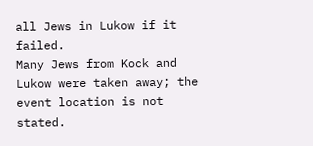all Jews in Lukow if it failed.
Many Jews from Kock and Lukow were taken away; the event location is not stated.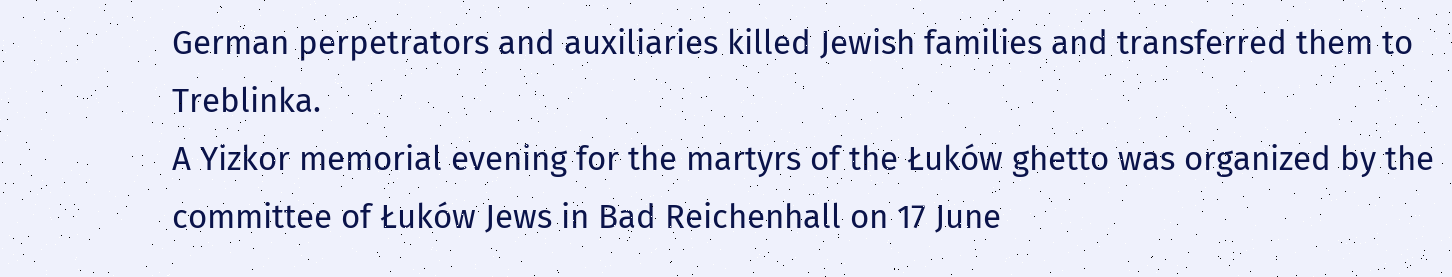German perpetrators and auxiliaries killed Jewish families and transferred them to Treblinka.
A Yizkor memorial evening for the martyrs of the Łuków ghetto was organized by the committee of Łuków Jews in Bad Reichenhall on 17 June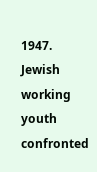1947.
Jewish working youth confronted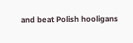and beat Polish hooligans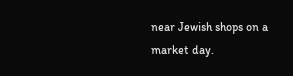near Jewish shops on a market day.